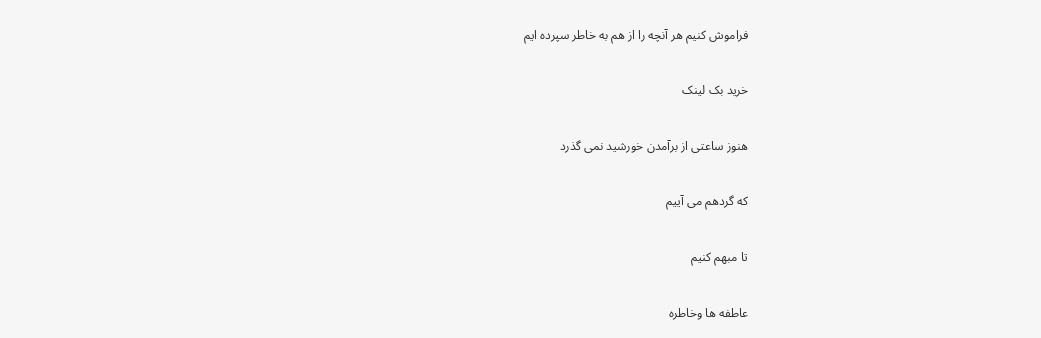فراموش کنیم هر آنچه را از هم به خاطر سپرده ایم

خرید بک لینک

هنوز ساعتی از برآمدن خورشید نمی گذرد

که گردهم می آییم

تا مبهم کنیم

عاطفه ها وخاطره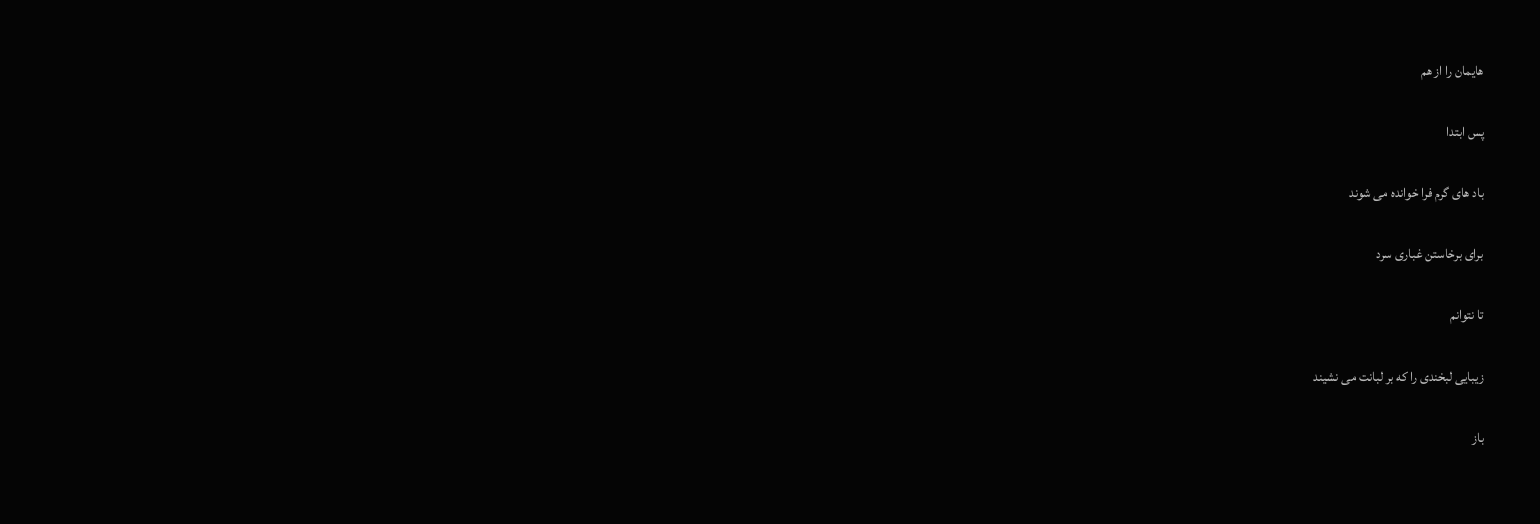هایمان را از هم

پس ابتدا

باد های گرم فرا خوانده می شوند

برای برخاستن غباری سرد

تا نتوانم

زیبایی لبخندی را که بر لبانت می نشیند

باز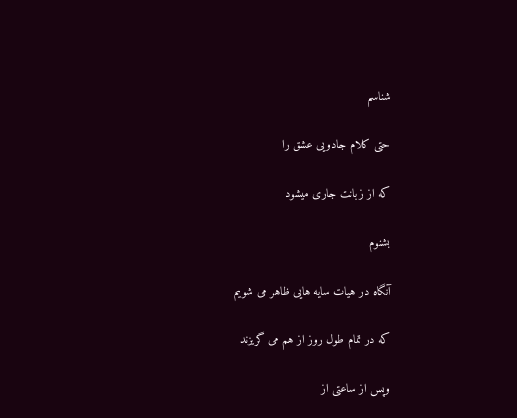شناسم

حتی کلام جادویی عشق را

که از زبانت جاری میشود

بشنوم

آنگاه در هیات سایه هایی ظاهر می شویم

که در تمام طول روز از هم می گریزند

وپس از ساعتی از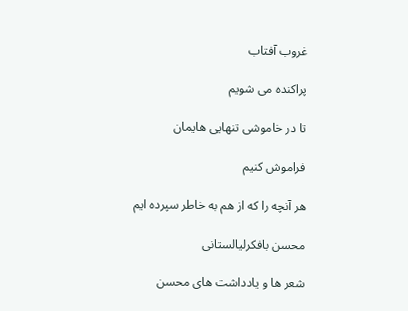غروب آفتاب

پراکنده می شویم

تا در خاموشی تنهایی هایمان

فراموش کنیم

هر آنچه را که از هم به خاطر سپرده ایم

محسن بافکرلیالستانی

شعر ها و یادداشت های محسن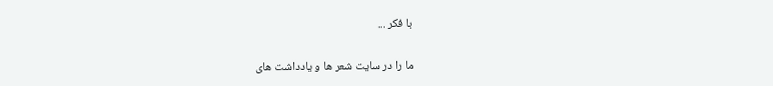با فکر ...

ما را در سایت شعر ها و یادداشت های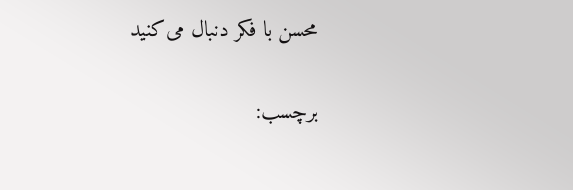محسن با فکر دنبال می‌کنید

برچسب: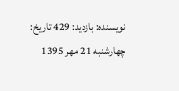نویسنده: بازدید: 429 تاريخ: چهارشنبه 21 مهر 1395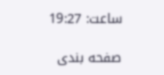ساعت: 19:27

صفحه بندی